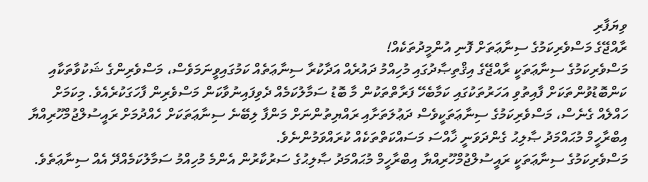ވިޔަފާރި
ރާއްޖޭގެ މަސްވެރިކަމުގެ ސިނާޢަތަށް ފޮނި އުންމީދުތަކެއް!
މަސްވެރިކަމުގެ ސިނާޢަތަކީ ރާއްޖޭގެ އިޤްތިޞާދުގައި މުހިއްމު ދައުރެއް އަދާކުރާ ސިނާޢަތެއް ކަމުގައިވީނަމަވެސް، މަސްވެރިންގެ ޝަކުވާތަކާއި ކަންބޮޑުވުންތަކަށް ފާއިތުވި އަހަރުތަކުގައި ކަމާބެހޭ ފަރާތްތަކުން މާ ބޮޑު ސަމާލުކަމެއް ދެވިފައިނުވާކަން މަސްވެރިން ފާހަގަކުރެއެވެ. މިކަމަށް ހައްލެއް ގެނެސް، މަސްވެރިކަމުގެ ސިނާޢަތަކީވެސް ދަޢުލަތަށާއި ރައްޔިތުންނަށް މަންފާ ލިބޭނެ ސިނާޢަތަކަށް ހެއްދުމަށް ރައީސުލްޖުމްހޫރިއްޔާ އިބްރާހީމް މުޙައްމަދު ޞާލިޙު ގެންދަވަނީ ޚާއްސަ މަސައްކަތްތަކެއް ކުރައްވަމުންނެވެ.
މަސްވެރިކަމުގެ ސިނާޢަތަކީ ރައީސުލްޖުމްހޫރިއްޔާ އިބްރާހީމް މުޙައްމަދު ޞާލިޙުގެ ސަރުކާރުން އެންމެ މުހިއްމު ސަމާލުކަމެއްދޭ އެއް ސިނާޢަތެވެ.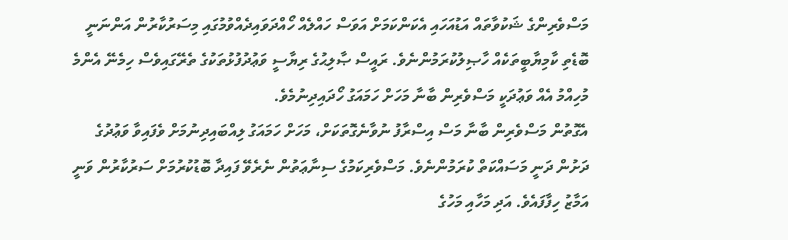މަސްވެރިންގެ ޝަކުވާތައް އަޑުއަހައި އެކަންކަމަށް އަވަސް ހައްލެއް ހޯއްދަވައިދެއްވުމުގައި މިސަރުކާރުން އަންނަނީ ބޮޑެތި ކާމިޔާބީތަކެއް ހާޞިލުކުރަމުންނެވެ. ރައީސް ޞާލިޙުގެ ރިޔާސީ ވަޢުދުފުޅުތަކުގެ ތެރޭގައިވެސް ހިމެނޭ އެންމެ މުހިއްމު އެއް ވަޢުދަކީ މަސްވެރިން ބާނާ މަހަށް ހަމައަގު ހޯދައިދިނުމެވެ.
އެގޮތުން މަސްވެރިން ބާނާ މަސް އިސްރާފު ނުވާނެގޮތަކަށް، މަހަށް ހަމައަގު ލިއްބައިދިނުމަށް ވެފައިވާ ވަޢުދުގެ ދަށުން ދަނީ މަސައްކަތް ކުރަމުންނެވެ. މަސްވެރިކަމުގެ ސިނާޢަތުން ނެރެވޭ ފައިދާ ބޮޑުކުރުމަށް ސަރުކާރުން ވަނީ އަމާޒު ހިފާފައެވެ. އަދި މަހާއި މަހުގެ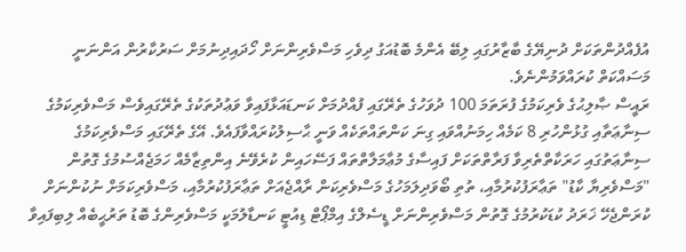އުފެއްދުންތަކަށް ދުނިޔޭގެ ބާޒާރުގައި ލިބޭ އެންމެ ބޮޑުއަގު ދިވެހި މަސްވެރިންނަށް ހޯދައިދިނުމަށް ސަރުކާރުން އަންނަނީ މަސައްކަތް ކުރައްވަމުންނެވެ.
ރައީސް ޞާލިޙުގެ ވެރިކަމުގެ ފުރަތަމަ 100 ދުވަހުގެ ތެރޭގައި ފުއްދުމަށް ކަނޑައަޅާފައިވާ ވަޢުދުތަކުގެ ތެރޭގައިވެސް މަސްވެރިކަމުގެ ސިނާޢަތާއި ގުޅުންހުރި 8 ކަމެއް ހިމަނުއްވައި ގިނަ ކަންތައްތަކެއް ވަނީ ޙާސިލުކުރައްވާފައެވެ. އޭގެ ތެރޭގައި މަސްވެރިކަމުގެ ސިނާޢަތުގައި ހަރަކާތްތެރިވާ ފަރާތްތަކަށް ފައިސާގެ މުޢާމަލާތްތައް ފަސޭހައިން ކުރެވޭނެ އިންތިޒާމެއް ހަމަޖެއްސުމުގެ ގޮތުން "މަސްވެރިޔާ ކާޑު" ތަޢާރަފުކުރުމާއި، ތުތި ބޯވަދިލަމަހުގެ މަސްވެރިކަން ރާއްޖެއަށް ތަޢާރަފުކުރުމާއި، މަސްވެރިކަމަށް ނުކުންނަށް ކުރަންޖެހޭ ޚަރަދު ކުޑަކުރުމުގެ ގޮތުން މަސްވެރިންނަށް ޑީސެލްގެ އިމްޕޯޓް ޑިއުޓީ ކަނޑާލުމަކީ މަސްވެރިންގެ ބޮޑު ތަރުޙީބެއް ލިބިފައިވާ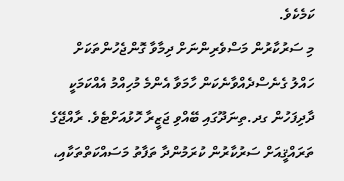ކަމެކެވެ.
މި ސަރުކާރުން މަސްވެރިންނަށް ދިމާވާ ގޮންޖެހުންތަކަށް ހައްލު ގެނެސްދެއްވާނެކަން ހާމަވާ އެންމެ މުހިއްމު އެއްކަމަކީ ދާދިފަހުން ގދ.ތިނަދޫގައި ބޭއްވި ޖަޒީރާ ހޮޅުއަށްޓެވެ. ރާއްޖޭގެ ތަރައްޤީއަށް ސަރުކާރުން ކުރަމުންދާ ތަފާތު މަސައްކަތްތަކާއި،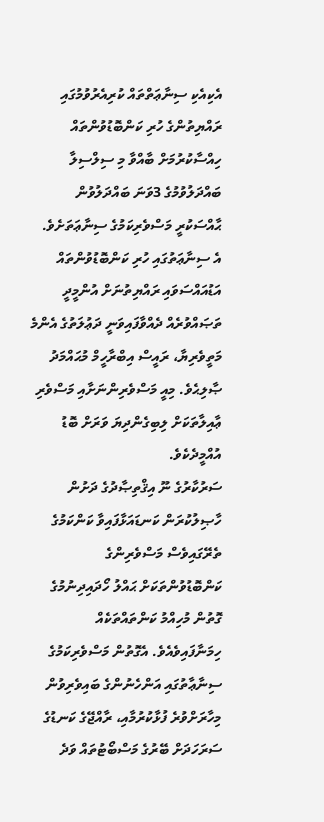އެކިއެކި ސިނާޢަތްތައް ކުރިއެރުވުމުގައި ރައްޔިތުންގެ ހުރި ކަންބޮޑުވުންތައް ހިއްސާކުރުމަށް ބާއްވާ މި ސިލްސިލާ ބައްދަލުވުމުގެ 3ވަނަ ބައްދަލުވުން ޙާއްސަކުރީ މަސްވެރިކަމުގެ ސިނާޢަތަށެވެ.
އެ ސިނާޢަތުގައި ހުރި ކަންބޮޑުވުންތައް އަޑުއައްސަވައި ރައްޔިތުނަށް އުންމީދީ ތަޞައްވުރެއް ދެއްވާފައިވަނީ ދަޢުލަތުގެ އެންމެ މަތީވެރިޔާ، ރައީސް އިބްރާހީމް މުޙައްމަދު ޞާލިޙެވެ. މިއީ މަސްވެރިންނަށާއި މަސްވެރި ޢާއިލާތަކަށް ލިބިގެންދިޔަ ވަރަށް ބޮޑު އުއްމީދެކެވެ.
ސަރުކާރުގެ ނޫ އިޤްތިޞާދުގެ ދަށުން ހާޞިލުކުރަން ކަނޑައަޅާފައިވާ ކަންކަމުގެ ތެރޭގައިވެސް މަސްވެރިންގެ ކަންބޮޑުވުންތަކަށް ޙައްލު ހޯދައިދިނުމުގެ ގޮތުން މުހިއްމު ކަންތައްތަކެއް ހިމަނާފައިވެއެވެ. އެގޮތުން މަސްވެރިކަމުގެ ސިނާޢާތުގައި އަންހެނުންގެ ބައިވެރިވުން މިހާރަށްވުރެ ފުޅާކުރުމާއި، ރާއްޖޭގެ ކަނޑުގެ ސަރަހަދަށް ބޭރުގެ މަސްބޯޓުތައް ވަދެ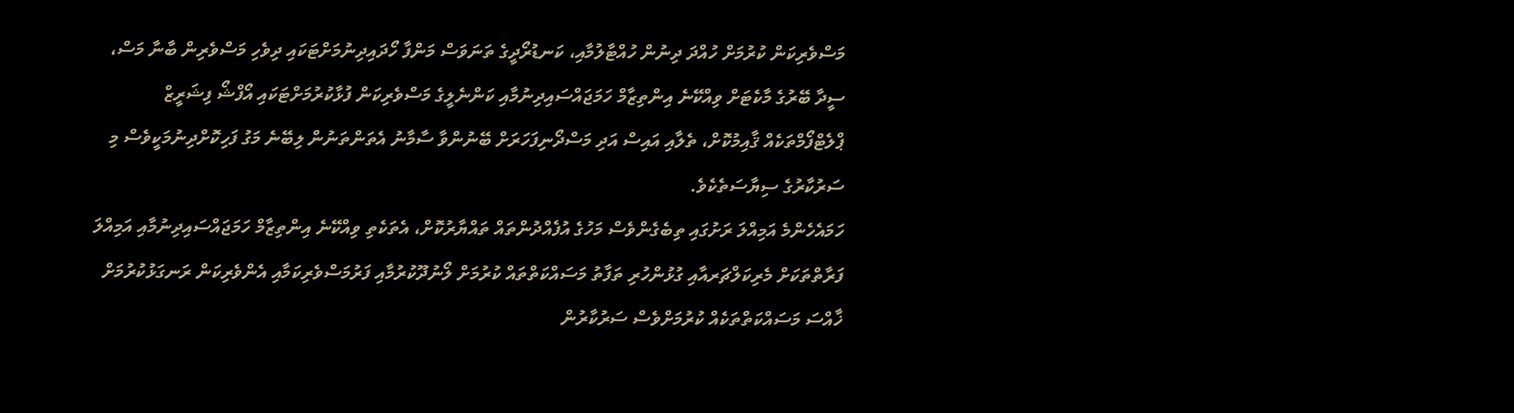މަސްވެރިކަން ކުރުމަށް ހުއްދަ ދިނުން ހުއްޓާލުމާއި، ކަނޑުރޯދީގެ ތަނަވަސް މަންފާ ހޯދައިދިނުމަށްޓަކައި ދިވެހި މަސްވެރިން ބާނާ މަސް، ސީދާ ބޭރުގެ މާކެޓަށް ވިއްކޭނެ އިންތިޒާމް ހަމަޖައްސައިދިނުމާއި ކަންނެލީގެ މަސްވެރިކަން ފުޅާކުރުމަށްޓަކައި އޯފްޝޯ ފިޝަރީޒް ޕްލެޓްފޯމްތަކެއް ޤާއިމުކޮށް، ތެލާއި އައިސް އަދި މަސްދޯނިފަހަރަށް ބޭނުންވާ ސާމާނު އެތަންތަނުން ލިބޭނެ މަގު ފަހިކޮށްދިނުމަކީވެސް މި ސަރުކާރުގެ ސިޔާސަތެކެވެ.
ހަމައެހެންމެ އަމިއްލަ ރަށުގައި ތިބެގެންވެސް މަހުގެ އުފެއްދުންތައް ތައްޔާރުކޮށް، އެތަކެތި ވިއްކޭނެ އިންތިޒާމް ހަމަޖައްސައިދިނުމާއި އަމިއްލަ ފަރާތްތަކަށް މެރިކަލްޗަރއާއި ގުޅުންހުރި ތަފާތު މަސައްކަތްތައް ކުރުމަށް ލޯނުދޫކުރުމާއި ފަރުމަސްވެރިކަމާއި އެންވެރިކަން ރަނގަޅުކުރުމަށް ޚާއްސަ މަސައްކަތްތަކެއް ކުރުމަށްވެސް ސަރުކާރުން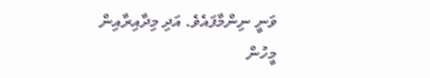ވަނީ ނިންމާފައެވެ. އަދި މިދާއިރާއިން މީހުން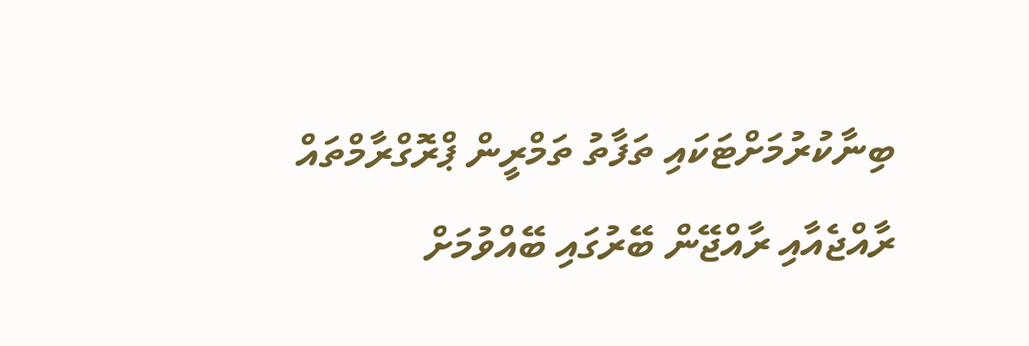ބިނާކުރުމަށްޓަކައި ތަފާތު ތަމްރީން ޕްރޮގްރާމްތައް ރާއްޖެއާއި ރާއްޖޭން ބޭރުގައި ބޭއްވުމަށް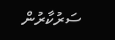ސަރުކާރުން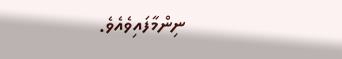ނިންމާފައިވެއެވެ.